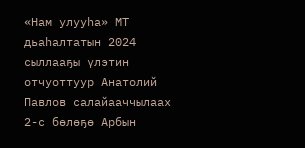«Нам улууһа» МТ дьаһалтатын 2024 сыллааҕы үлэтин отчуоттуур Анатолий Павлов салайааччылаах 2-с бөлөҕө Арбын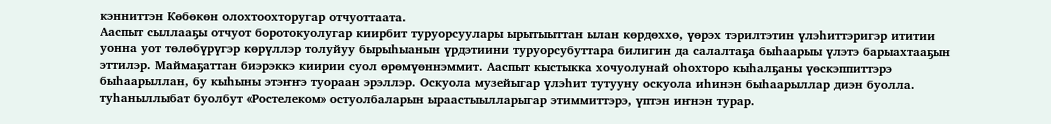кэнниттэн Көбөкөн олохтоохторугар отчуоттаата.
Ааспыт сыллааҕы отчуот боротокуолугар киирбит туруорсуулары ырытыыттан ылан көрдөххө, үөрэх тэрилтэтин үлэһиттэригэр ититии уонна уот төлөбүрүгэр көрүллэр толуйуу бырыһыанын үрдэтиини туруорсубуттара билигин да салалтаҕа быһаарыы үлэтэ барыахтааҕын эттилэр. Маймаҕаттан биэрэккэ киирии суол өрөмүөннэммит. Ааспыт кыстыкка хочуолунай оһохторо кыһалҕаны үөскэппиттэрэ быһаарыллан, бу кыһыны этэҥҥэ туораан эрэллэр. Оскуола музейыгар үлэһит тутууну оскуола иһинэн быһаарыллар диэн буолла. туһаныллыбат буолбут «Ростелеком» остуолбаларын ыраастыылларыгар этиммиттэрэ, үптэн иҥнэн турар.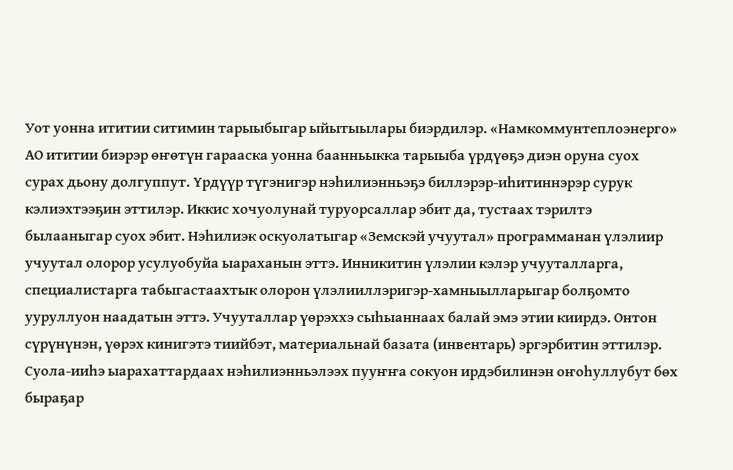Уот уонна ититии ситимин тарыыбыгар ыйытыылары биэрдилэр. «Намкоммунтеплоэнерго» АО ититии биэрэр өҥөтүн гарааска уонна баанньыкка тарыыба үрдүөҕэ диэн оруна суох сурах дьону долгуппут. Үрдүүр түгэнигэр нэһилиэнньэҕэ биллэрэр-иһитиннэрэр сурук кэлиэхтээҕин эттилэр. Иккис хочуолунай туруорсаллар эбит да, тустаах тэрилтэ былааныгар суох эбит. Нэһилиэк оскуолатыгар «Земскэй учуутал» программанан үлэлиир учуутал олорор усулуобуйа ыараханын эттэ. Инникитин үлэлии кэлэр учууталларга, специалистарга табыгастаахтык олорон үлэлииллэригэр-хамныылларыгар болҕомто ууруллуон наадатын эттэ. Учууталлар үөрэххэ сыһыаннаах балай эмэ этии киирдэ. Онтон сүрүнүнэн, үөрэх кинигэтэ тиийбэт, материальнай базата (инвентарь) эргэрбитин эттилэр.
Суола-ииһэ ыарахаттардаах нэһилиэнньэлээх пууҥҥа сокуон ирдэбилинэн оҥоһуллубут бөх быраҕар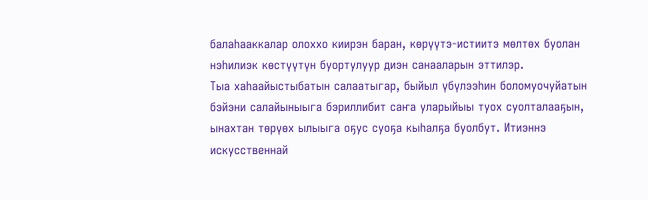балаһааккалар олоххо киирэн баран, көрүүтэ-истиитэ мөлтөх буолан нэһилиэк көстүүтүн буортулуур диэн санааларын эттилэр.
Тыа хаһаайыстыбатын салаатыгар, быйыл үбүлээһин боломуочуйатын бэйэни салайыныыга бэриллибит саҥа уларыйыы туох суолталааҕын, ынахтан төрүөх ылыыга оҕус суоҕа кыһалҕа буолбут. Итиэннэ искусственнай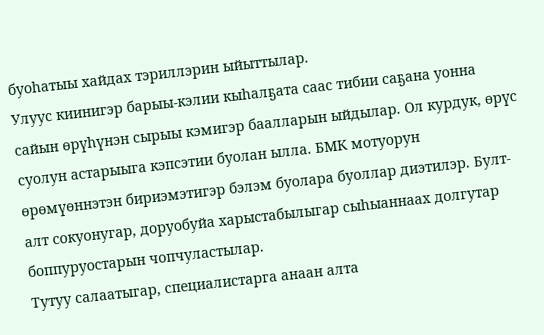буоһатыы хайдах тэриллэрин ыйыттылар.
Улуус киинигэр барыы-кэлии кыһалҕата саас тибии саҕана уонна сайын өрүһүнэн сырыы кэмигэр баалларын ыйдылар. Ол курдук, өрүс суолун астарыыга кэпсэтии буолан ылла. БМК мотуорун өрөмүөннэтэн бириэмэтигэр бэлэм буолара буоллар диэтилэр. Булт-алт сокуонугар, доруобуйа харыстабылыгар сыһыаннаах долгутар боппуруостарын чопчуластылар.
Тутуу салаатыгар, специалистарга анаан алта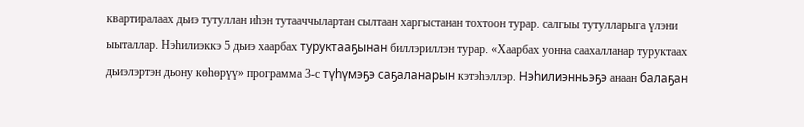квартиралаах дьиэ тутуллан иһэн тутааччылартан сылтаан харгыстанан тохтоон турар. салгыы тутулларыга үлэни ыыталлар. Нэһилиэккэ 5 дьиэ хаарбах туруктааҕынан биллэриллэн турар. «Хаарбах уонна саахалланар туруктаах дьиэлэртэн дьону көһөрүү» программа 3-с түһүмэҕэ саҕаланарын кэтэһэллэр. Нэһилиэнньэҕэ анаан балаҕан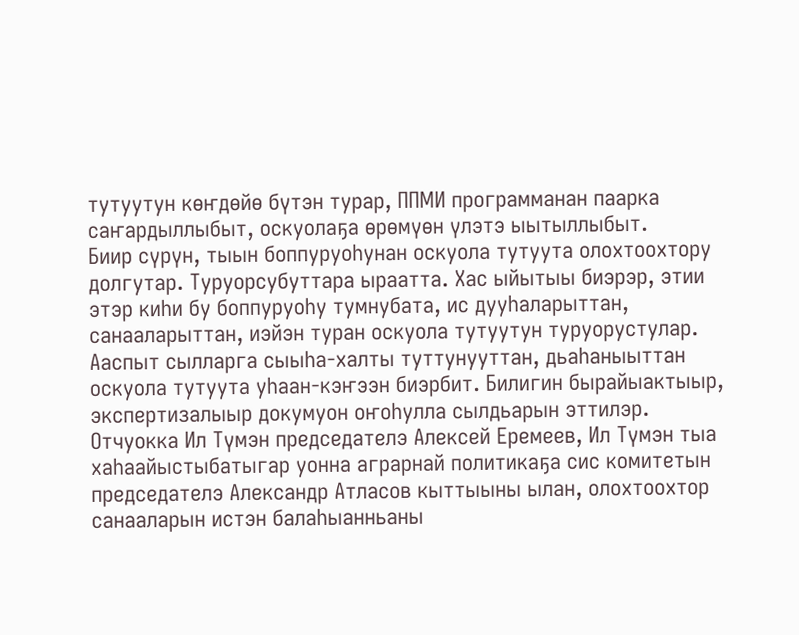тутуутун көҥдөйө бүтэн турар, ППМИ программанан паарка саҥардыллыбыт, оскуолаҕа өрөмүөн үлэтэ ыытыллыбыт.
Биир сүрүн, тыын боппуруоһунан оскуола тутуута олохтоохтору долгутар. Туруорсубуттара ыраатта. Хас ыйытыы биэрэр, этии этэр киһи бу боппуруоһу тумнубата, ис дууһаларыттан, санааларыттан, иэйэн туран оскуола тутуутун туруорустулар. Ааспыт сылларга сыыһа-халты туттунууттан, дьаһаныыттан оскуола тутуута уһаан-кэҥээн биэрбит. Билигин бырайыактыыр, экспертизалыыр докумуон оҥоһулла сылдьарын эттилэр.
Отчуокка Ил Түмэн председателэ Алексей Еремеев, Ил Түмэн тыа хаһаайыстыбатыгар уонна аграрнай политикаҕа сис комитетын председателэ Александр Атласов кыттыыны ылан, олохтоохтор санааларын истэн балаһыанньаны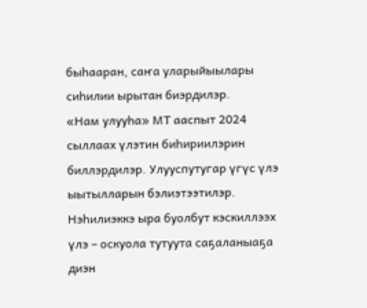быһааран, саҥа уларыйыылары сиһилии ырытан биэрдилэр.
«Нам улууһа» МТ ааспыт 2024 сыллаах үлэтин биһириилэрин биллэрдилэр. Улууспутугар үгүс үлэ ыытылларын бэлиэтээтилэр. Нэһилиэккэ ыра буолбут кэскиллээх үлэ – оскуола тутуута саҕаланыаҕа диэн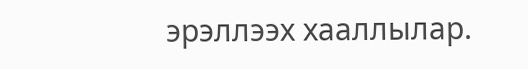эрэллээх хааллылар.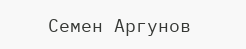Семен Аргунов